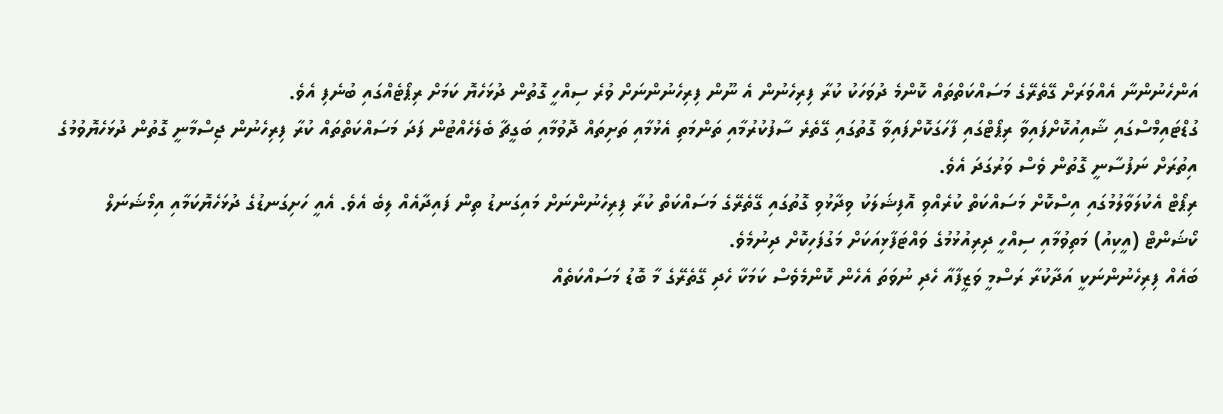އަންހެނުންނާ އެއްވަރަށް ގޭތެރޭގެ މަސައްކަތްތައް ކޮންމެ ދުވަހަކު ކުރާ ފިރިހެނުން އެ ނޫން ފިރިހެނުންނަށް ވުރެ ސިއްހީ ގޮތުން ދުޅަހެޔޮ ކަމަށް ރިޕޯޓެއްގައި ބުނެފި އެވެ.
ގުޑްޓައިމްސްގައި ޝާއިއުކޮށްފައިވާ ރިޕޯޓްގައި ފާހަގަކޮށްފައިވާ ގޮތުގައި ގޭތެރެ ސާފުކުރުމާއި ތަންމަތި އެޅުމާއި ތަށިތައް ދޮވުމާއި ބަގީޗާ ބެލެހެއްޓުން ފަދަ މަސައްކަތްތައް ކުރާ ފިރިހެނުން ޖިސްމާނީ ގޮތުން ދުޅަހެޔޮވުމުގެ އިތުރަށް ނަފުސާނީ ގޮތުން ވެސް ވަރުގަދަ އެވެ.
ރިޕޯޓް އެކުލަވާލުމުގައި އިސްކޮށް މަސައްކަތް ކުރެއްވި އޮފިޝަލަކު ވިދާޅުވި ގޮތުގައި ގޭތެރޭގެ މަސައްކަތް ކުރާ ފިރިހެނުންނަށް މައިގަނޑު ތިން ފައިދާއެއް ލިބެ އެވެ. އެއީ ހަށިގަނޑުގެ ދުޅަހެޔޮކަމާއި އިމޯޝަނަލް ކޯޝަންޓް (އީކިއު) މަތިވުމާއި ސިއްހީ ދިރިއުޅުމުގެ ވައްޓަފާޅިއަކަށް މަގުފަހިކޮށް ދިނުމެވެ.
ބައެއް ފިރިހެނުންނަކީ އަދާކުރާ ރަސްމީ ވަޒީފާއާ ހެދި ނުވަތަ އެހެން ކޮންމެވެސް ކަމަކާ ހެދި ގޭތެރޭގެ މާ ބޮޑު މަސައްކަތެއް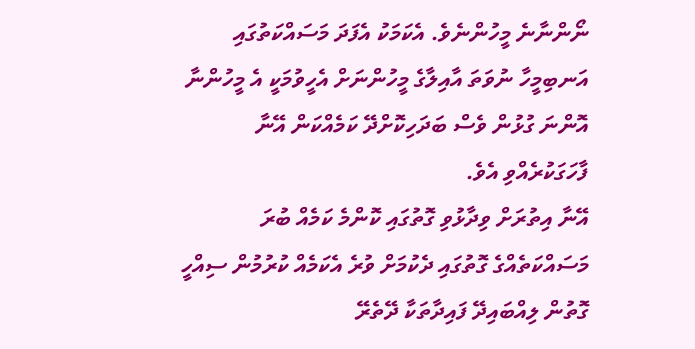ނޯންނާނެ މީހުންނެވެ. އެކަމަކު އެފަދަ މަސައްކަތުގައި އަނބިމީހާ ނުވަތަ އާއިލާގެ މީހުންނަށް އެހީވުމަކީ އެ މީހުންނާ އޮންނަ ގުޅުން ވެސް ބަދަހިކޮށްދޭ ކަމެއްކަން އޭނާ ފާހަގަކުރެއްވި އެވެ.
އޭނާ އިތުރަށް ވިދާޅުވި ގޮތުގައި ކޮންމެ ކަމެއް ބުރަ މަސައްކަތެއްގެ ގޮތުގައި ދެކުމަށް ވުރެ އެކަމެއް ކުރުމުން ސިއްހީ ގޮތުން ލިއްބައިދޭ ފައިދާތަކާ ދޭތެރޭ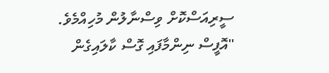ސީރިއަސްކޮށް ވިސްނާލުން މުހިއްމެވެ.
"އޮފީސް ނިންމާފައި ގޮސް ކާލައިގެން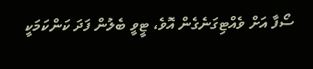ސޯފާ އަށް ވެއްޓިގަނެގެން އޮވެ، ޓީވީ ބެލުން ފަދަ ކަންކަމަކީ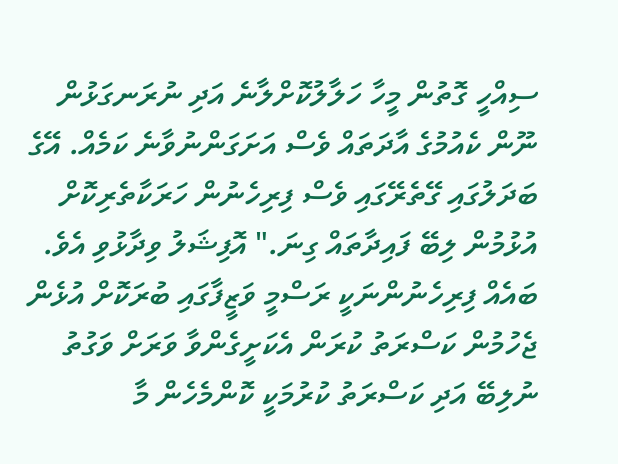ސިއްހީ ގޮތުން މީހާ ހަލާލުކޮށްލާނެ އަދި ނުރަނގަޅުން ނޫން ކެއުމުގެ އާދަތައް ވެސް އަށަގަންނުވާނެ ކަމެއް. އޭގެ ބަދަލުގައި ގޭތެރޭގައި ވެސް ފިރިހެނުން ހަރަކާތެރިކޮށް އުޅުމުން ލިބޭ ފައިދާތައް ގިނަ." އޮފިޝަލު ވިދާޅުވި އެވެ.
ބައެއް ފިރިހެނުންނަކީ ރަސްމީ ވަޒީފާގައި ބުރަކޮށް އުޅެން ޖެހުމުން ކަސްރަތު ކުރަން އެކަށީގެންވާ ވަރަށް ވަގުތު ނުލިބޭ އަދި ކަސްރަތު ކުރުމަކީ ކޮންމެހެން މާ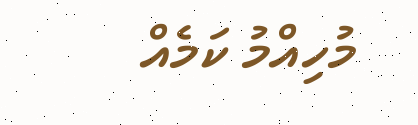މުހިއްމު ކަމެއް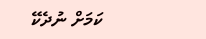ކަމަށް ނުދެކޭ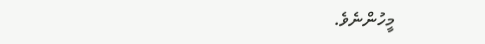މީހުންނެވެ.